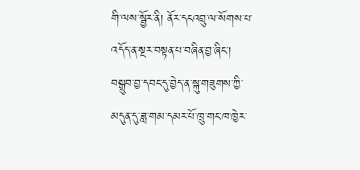གི་ལས་སྦྱོར་ནི། ནོར་དངའབྲུ་ལ་སོགས་པ་འདོད་ན་སྔར་བསྟན་པ་བཞིན་བྱ་ཞིང་། བསྒྲུབ་བྱ་དབང་དུ་བྱེད་ན་སྐུ་གཟུགས་ཀྱི་མདུན་དུ་ཟླ་གམ་དམར་པོ་ཁྲུ་གང་ཁ་ཁྱེར་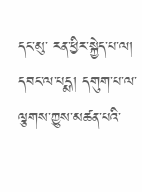དང་མུ་ རན་ཕྱིར་སྐྱེད་པ་ལ། དབང་ལ་པདྨ། དགུག་པ་ལ་ལྕགས་ཀྱུས་མཚན་པའི་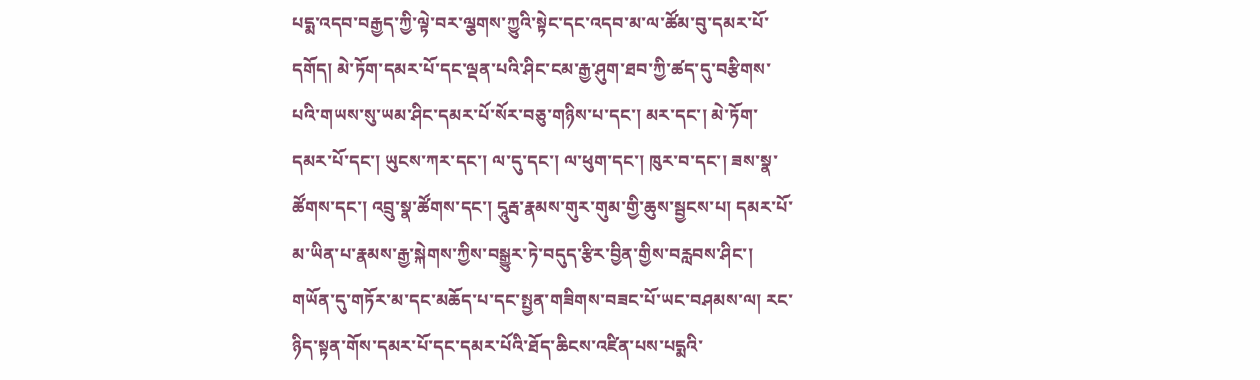པདྨ་འདབ་བརྒྱད་ཀྱི་ལྟེ་བར་ལྕགས་ཀྱུའི་སྟེང་དང་འདབ་མ་ལ་ཚོམ་བུ་དམར་པོ་དགོད། མེ་ཏོག་དམར་པོ་དང་ལྡན་པའི་ཤིང་ངམ་རྒྱ་ཤུག་ཐབ་ཀྱི་ཚད་དུ་བརྩིགས་པའི་གཡས་སུ་ཡམ་ཤིང་དམར་པོ་སོར་བཅུ་གཉིས་པ་དང་། མར་དང་། མེ་ཏོག་དམར་པོ་དང་། ཡུངས་ཀར་དང་། ལ་དུ་དང་། ལ་ཕུག་དང་། ཁུར་བ་དང་། ཟས་སྣ་ཚོགས་དང་། འབྲུ་སྣ་ཚོགས་དང་། དཱུརྦ་རྣམས་གུར་གུམ་གྱི་ཆུས་སྦྱངས་པ། དམར་པོ་མ་ཡིན་པ་རྣམས་རྒྱ་སྐེགས་ཀྱིས་བསྒྱུར་ཏེ་བདུད་རྩིར་བྱིན་གྱིས་བརླབས་ཤིང་། གཡོན་དུ་གཏོར་མ་དང་མཆོད་པ་དང་སྤྱན་གཟིགས་བཟང་པོ་ཡང་བཤམས་ལ། རང་ཉིད་སྟན་གོས་དམར་པོ་དང་དམར་པོའི་ཐོད་ཆིངས་འཛིན་པས་པདྨའི་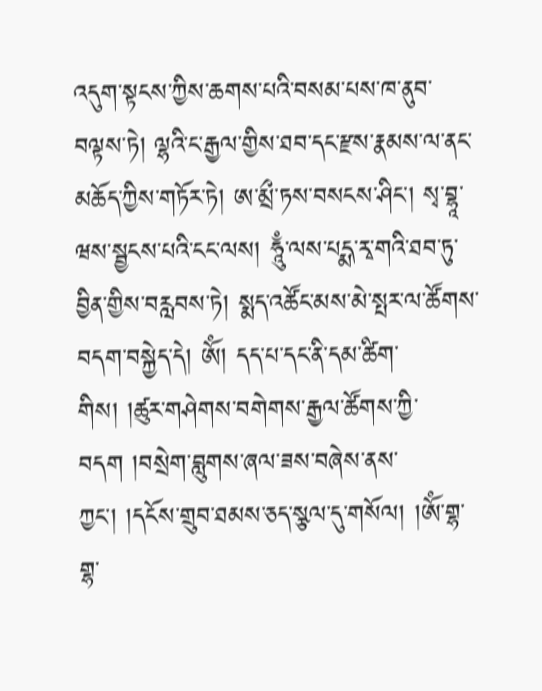འདུག་སྟངས་ཀྱིས་ཆགས་པའི་བསམ་པས་ཁ་ནུབ་བལྟས་ཏེ། ལྷའི་ང་རྒྱལ་གྱིས་ཐབ་དང་རྫས་རྣམས་ལ་ནང་མཆོད་ཀྱིས་གཏོར་ཏེ། ཨ་མྲྀ་ཏས་བསངས་ཤིང་། སྭ་བྷཱ་ཝས་སྦྱངས་པའི་ངང་ལས། ཧཱུྃ་ལས་པདྨ་རྭ་གའི་ཐབ་ཏུ་བྱིན་གྱིས་བརླབས་ཏེ། སྨད་འཚོང་མས་མེ་སྤར་ལ་ཚོགས་བདག་བསྐྱེད་དེ། ཨོཾ། དད་པ་དང་ནི་དམ་ཚིག་གིས། །ཚུར་གཤེགས་བགེགས་རྒྱལ་ཚོགས་ཀྱི་བདག །བསྲེག་བླུགས་ཞལ་ཟས་བཞེས་ནས་ཀྱང་། །དངོས་གྲུབ་ཐམས་ཅད་སྩལ་དུ་གསོལ། །ཨོཾ་གྷ་གྷ་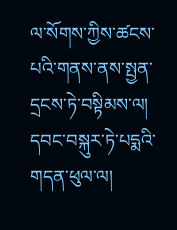ལ་སོགས་ཀྱིས་ཚངས་པའི་གནས་ནས་སྤྱན་དྲངས་ཏེ་བསྟིམས་ལ། དབང་བསྐུར་ཏེ་པདྨའི་གདན་ཕུལ་ལ།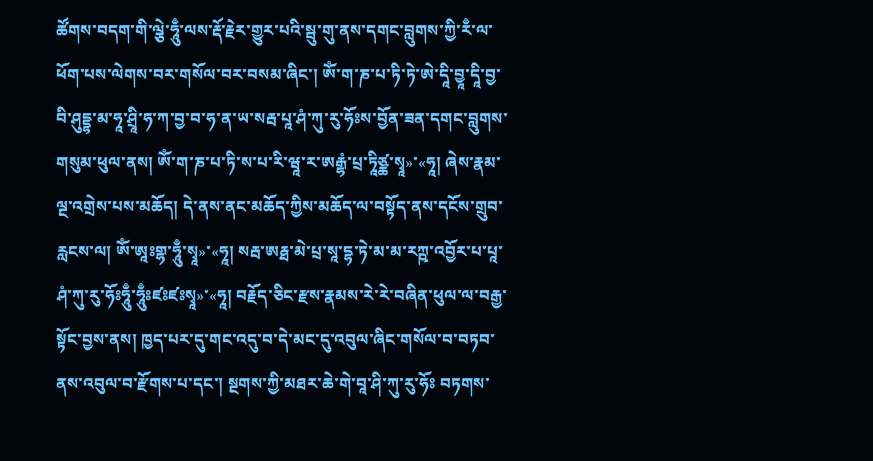ཚོགས་བདག་གི་ལྕེ་ཧཱུྃ་ལས་རྡོ་རྗེར་གྱུར་པའི་སྦུ་གུ་ནས་དགང་བླུགས་ཀྱི་རྃ་ལ་ཕོག་པས་ལེགས་བར་གསོལ་བར་བསམ་ཞིང་། ཨོཾ་ག་ཎ་པ་ཏི་ཏེ་ཨེ་དཱི་བྱཱ་དཱི་བྱ་བི་ཤུདྡྷ་མ་ཧཱ་ཤྲཱི་ཧ་ཀ་བྱ་བ་ཧ་ན་ཡ་སརྦ་པཱ་ཤཾ་ཀུ་རུ་ཧོཿས་བྱོན་ཟན་དགང་བླུགས་གསུམ་ཕུལ་ནས། ཨོཾ་ག་ཎ་པ་ཏི་ས་པ་རི་ཝཱ་ར་ཨརྒྷཾ་པྲ་ཏཱིཙྪ་སྭཱ»་«ཧཱ། ཞེས་རྣམ་ལྔ་འགྲེས་པས་མཆོད། དེ་ནས་ནང་མཆོད་ཀྱིས་མཆོད་ལ་བསྟོད་ནས་དངོས་གྲུབ་རླངས་ལ། ཨོཾ་ཨཱཿགྷ་ཧཱུྃ་སྭཱ»་«ཧཱ། སརྦ་ཨརྠ་མེ་པྲ་སཱ་དྷ་ཏེ་མ་མ་རཀྵ་འབྱོར་པ་པཱ་ཤཾ་ཀུ་རུ་ཧོཿཧཱུྃ་ཧཱུྃཿཛཿཛཿསྭཱ»་«ཧཱ། བརྗོད་ཅིང་རྫས་རྣམས་རེ་རེ་བཞིན་ཕུལ་ལ་བརྒྱ་སྟོང་བྱས་ནས། ཁྱད་པར་དུ་གང་འདུ་བ་དེ་མང་དུ་འབུལ་ཞིང་གསོལ་བ་བཏབ་ནས་འབུལ་བ་རྫོགས་པ་དང་། སྔགས་ཀྱི་མཐར་ཆེ་གེ་བཱ་ཤི་ཀུ་རུ་ཧོཿ བཏགས་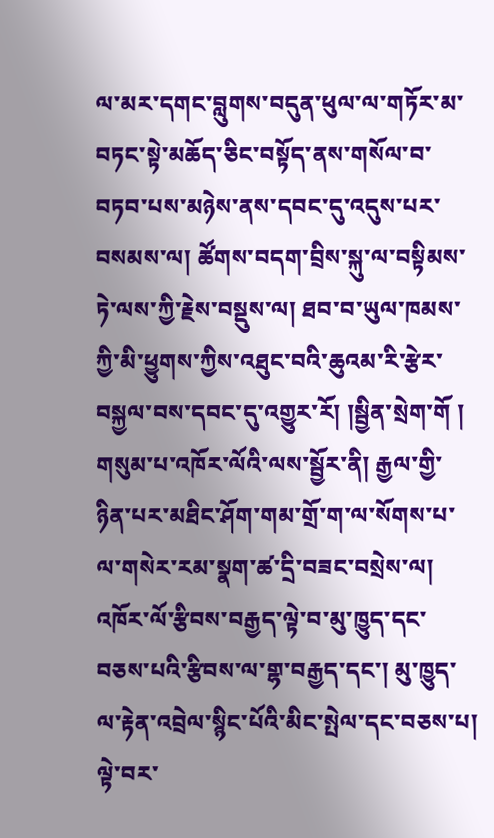ལ་མར་དགང་བླུགས་བདུན་ཕུལ་ལ་གཏོར་མ་བཏང་སྟེ་མཆོད་ཅིང་བསྟོད་ནས་གསོལ་བ་བཏབ་པས་མཉེས་ནས་དབང་དུ་འདུས་པར་བསམས་ལ། ཚོགས་བདག་བྲིས་སྐུ་ལ་བསྟིམས་ཏེ་ལས་ཀྱི་རྗེས་བསྡུས་ལ། ཐབ་བ་ཡུལ་ཁམས་ཀྱི་མི་ཕྱུགས་ཀྱིས་འཐུང་བའི་ཆུའམ་རི་རྩེར་བསྐྱལ་བས་དབང་དུ་འགྱུར་རོ། །སྦྱིན་སྲེག་གོ ། གསུམ་པ་འཁོར་ལོའི་ལས་སྦྱོར་ནི། རྒྱལ་གྱི་ཉིན་པར་མཐིང་ཤོག་གམ་གྲོ་ག་ལ་སོགས་པ་ལ་གསེར་རམ་སྣག་ཚ་དྲི་བཟང་བསྲེས་ལ། འཁོར་ལོ་རྩིབས་བརྒྱད་ལྟེ་བ་མུ་ཁྱུད་དང་བཅས་པའི་རྩིབས་ལ་གྷ་བརྒྱད་དང་། མུ་ཁྱུད་ལ་རྟེན་འབྲེལ་སྙིང་པོའི་མིང་སྤེལ་དང་བཅས་པ། ལྟེ་བར་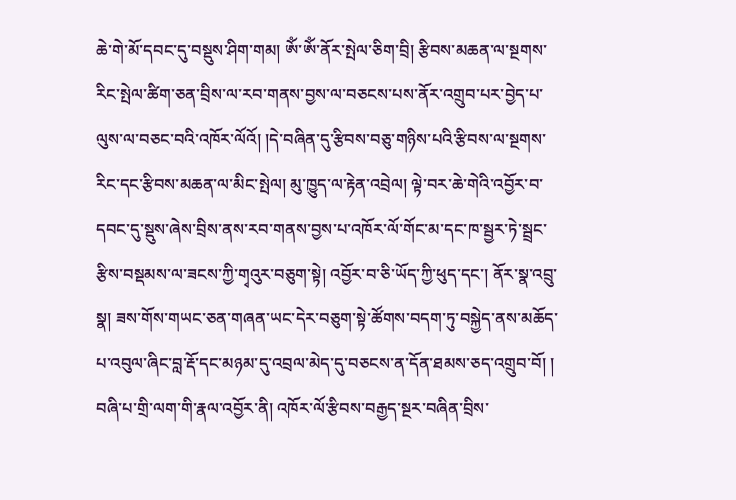ཆེ་གེ་མོ་དབང་དུ་བསྡུས་ཤིག་གམ། ཨོཾ་ཨོཾ་ནོར་སྤེལ་ཅིག་བྲི། རྩིབས་མཆན་ལ་སྔགས་རིང་སྤེལ་ཚིག་ཅན་བྲིས་ལ་རབ་གནས་བྱས་ལ་བཅངས་པས་ནོར་འགྲུབ་པར་བྱེད་པ་ལུས་ལ་བཅང་བའི་འཁོར་ལོའོ། །དེ་བཞིན་དུ་རྩིབས་བཅུ་གཉིས་པའི་རྩིབས་ལ་སྔགས་རིང་དང་རྩིབས་མཆན་ལ་མིང་སྤེལ། མུ་ཁྱུད་ལ་རྟེན་འབྲེལ། ལྟེ་བར་ཆེ་གེའི་འབྱོར་བ་དབང་དུ་སྡུས་ཞེས་བྲིས་ནས་རབ་གནས་བྱས་པ་འཁོར་ལོ་གོང་མ་དང་ཁ་སྦྱར་ཏེ་སྦྲང་རྩིས་བསྡམས་ལ་ཟངས་ཀྱི་གྭའུར་བཅུག་སྟེ། འབྱོར་བ་ཅི་ཡོད་ཀྱི་ཕུད་དང་། ནོར་སྣ་འབྲུ་སྣ། ཟས་གོས་གཡང་ཅན་གཞན་ཡང་དེར་བཅུག་སྟེ་ཚོགས་བདག་ཏུ་བསྐྱེད་ནས་མཆོད་པ་འབུལ་ཞིང་བླ་རྡོ་དང་མཉམ་དུ་འབྲལ་མེད་དུ་བཅངས་ན་དོན་ཐམས་ཅད་འགྲུབ་བོ། ། བཞི་པ་གྲི་ལག་གི་རྣལ་འབྱོར་ནི། འཁོར་ལོ་རྩིབས་བརྒྱད་སྔར་བཞིན་བྲིས་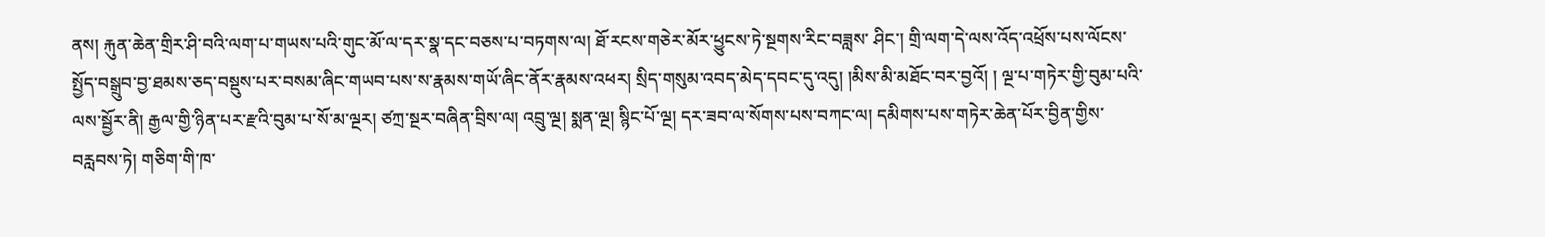ནས། རྐུན་ཆེན་གྲིར་ཤི་བའི་ལག་པ་གཡས་པའི་གུང་མོ་ལ་དར་སྣ་དང་བཅས་པ་བཏགས་ལ། ཐོ་རངས་གཅེར་མོར་ཕྱུངས་ཏེ་སྔགས་རིང་བཟླས་ ཤིང་། གྲི་ལག་དེ་ལས་འོད་འཕྲོས་པས་ལོངས་སྤྱོད་བསྒྲུབ་བྱ་ཐམས་ཅད་བསྡུས་པར་བསམ་ཞིང་གཡབ་པས་ས་རྣམས་གཡོ་ཞིང་ནོར་རྣམས་འཕར། སྲིད་གསུམ་འབད་མེད་དབང་དུ་འདུ། །མིས་མི་མཐོང་བར་བྱའོ། ། ལྔ་པ་གཏེར་གྱི་བུམ་པའི་ལས་སྦྱོར་ནི། རྒྱལ་གྱི་ཉིན་པར་རྫའི་བུམ་པ་སོ་མ་ལྔར། ཙཀྲ་སྔར་བཞིན་བྲིས་ལ། འབྲུ་ལྔ། སྨན་ལྔ། སྙིང་པོ་ལྔ། དར་ཟབ་ལ་སོགས་པས་བཀང་ལ། དམིགས་པས་གཏེར་ཆེན་པོར་བྱིན་གྱིས་བརླབས་ཏེ། གཅིག་གི་ཁ་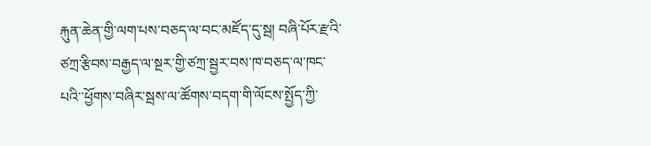རྐུན་ཆེན་གྱི་ལག་པས་བཅད་ལ་བང་མཛོད་དུ་སྦ། བཞི་པོར་རྫའི་ཙཀྲ་རྩིབས་བརྒྱད་ལ་སྔར་གྱི་ཙཀྲ་སྦྱར་བས་ཁ་བཅད་ལ་ཁང་པའི་་ཕྱོགས་བཞིར་སྦས་ལ་ཚོགས་བདག་གི་ལོངས་སྤྱོད་ཀྱི་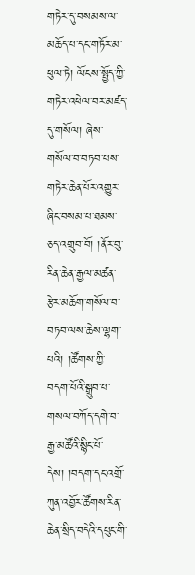གཏེར་དུ་བསམས་ལ་མཆོད་པ་དང་གཏོར་མ་ཕུལ་ཏེ། ལོངས་སྤྱོད་ཀྱི་གཏེར་འཕེལ་བར་མཛད་དུ་གསོལ། ཞེས་གསོལ་བ་བཏབ་པས་གཏེར་ཆེན་པོར་འགྱུར་ཞིང་བསམ་པ་ཐམས་ཅད་འགྲུབ་བོ། །ནོར་བུ་རིན་ཆེན་རྒྱལ་མཚན་རྩེར་མཆོག་གསོལ་བ་བཏབ་ལས་ཆེས་ལྷག་པའི། །ཚོགས་ཀྱི་བདག་པོའི་སྒྲུབ་པ་གསལ་བཀོད་དགེ་བ་རྒྱ་མཚོའི་སྙིང་པོ་དེས། །བདག་དང་འགྲོ་ཀུན་འབྱོར་ཚོགས་རིན་ཆེན་སྲིད་བདེའི་དཔུང་གི་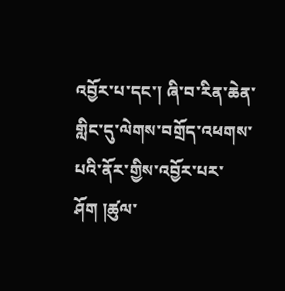འབྱོར་པ་དང་། ཞི་བ་རིན་ཆེན་གླིང་དུ་ལེགས་བགྲོད་འཕགས་པའི་ནོར་གྱིས་འབྱོར་པར་ཤོག །ཚུལ་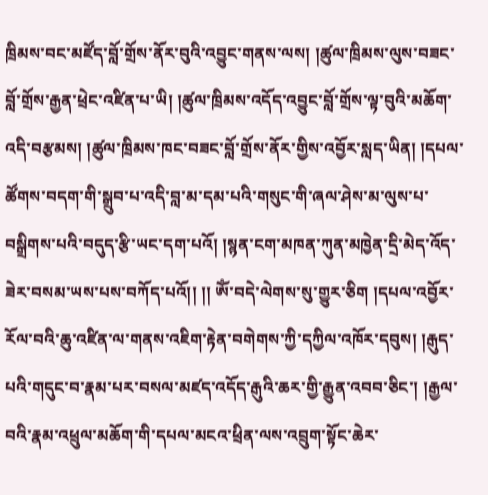ཁྲིམས་བང་མཛོད་བློ་གྲོས་ནོར་བུའི་འབྱུང་གནས་ལས། །ཚུལ་ཁྲིམས་ལུས་བཟང་བློ་གྲོས་རྒྱན་ཕྲེང་འཛིན་པ་ཡི། །ཚུལ་ཁྲིམས་འདོད་འབྱུང་བློ་གྲོས་ལྟ་བུའི་མཆོག་འདི་བརྩམས། །ཚུལ་ཁྲིམས་ཁང་བཟང་བློ་གྲོས་ནོར་གྱིས་འབྱོར་སླད་ཡིན། །དཔལ་ཚོགས་བདག་གི་སྒྲུབ་པ་འདི་བླ་མ་དམ་པའི་གསུང་གི་ཞལ་ཤེས་མ་ལུས་པ་བསྒྲིགས་པའི་བདུད་རྩི་ཡང་དག་པའོ། །སྙན་ངག་མཁན་ཀུན་མཁྱེན་དྲི་མེད་འོད་ཟེར་བསམ་ཡས་པས་བཀོད་པའོ།། །། ཨོཾ་བདེ་ལེགས་སུ་གྱུར་ཅིག །དཔལ་འབྱོར་རོལ་བའི་ཆུ་འཛིན་ལ་གནས་འཇིག་རྟེན་བགེགས་ཀྱི་དཀྱིལ་འཁོར་དབུས། །རྒུད་པའི་གདུང་བ་རྣམ་པར་བསལ་མཛད་འདོད་རྒུའི་ཆར་གྱི་རྒྱུན་འབབ་ཅིང་། །རྒྱལ་བའི་རྣམ་འཕྲུལ་མཆོག་གི་དཔལ་མངའ་ཕྲིན་ལས་འབྲུག་སྟོང་ཆེར་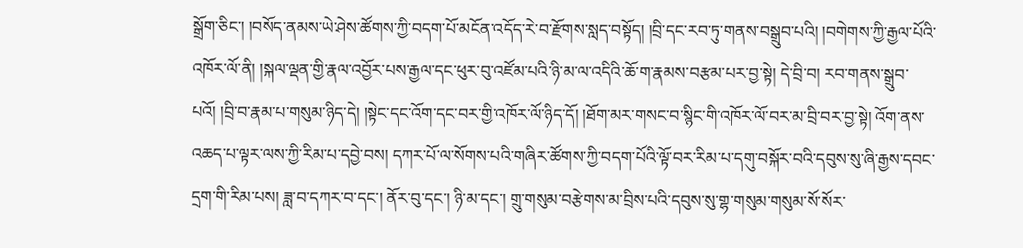སྒྲོག་ཅིང་། །བསོད་ནམས་ཡེ་ཤེས་ཚོགས་ཀྱི་བདག་པོ་མངོན་འདོད་རེ་བ་རྫོགས་སླད་བསྟོད། །བྲི་དང་རབ་ཏུ་གནས་བསྒྲུབ་པའི། །བགེགས་ཀྱི་རྒྱལ་པོའི་འཁོར་ལོ་ནི། །སྐལ་ལྡན་གྱི་རྣལ་འབྱོར་པས་རྒྱལ་དང་ཕུར་བུ་འཛོམ་པའི་ཉི་མ་ལ་འདིའི་ཆོ་ག་རྣམས་བརྩམ་པར་བྱ་སྟེ། དེ་བྲི་བ། རབ་གནས་སྒྲུབ་པའོ། །བྲི་བ་རྣམ་པ་གསུམ་ཉིད་དེ། །སྟེང་དང་འོག་དང་བར་གྱི་འཁོར་ལོ་ཉིད་དོ། །ཐོག་མར་གསང་བ་སྙིང་གི་འཁོར་ལོ་བར་མ་བྲི་བར་བྱ་སྟེ། འོག་ནས་འཆད་པ་ལྟར་ལས་ཀྱི་རིམ་པ་དབྱེ་བས། དཀར་པོ་ལ་སོགས་པའི་གཞིར་ཚོགས་ཀྱི་བདག་པོའི་ལྟོ་བར་རིམ་པ་དགུ་བསྐོར་བའི་དབུས་སུ་ཞི་རྒྱས་དབང་དྲག་གི་རིམ་པས། ཟླ་བ་དཀར་བ་དང་། ནོར་བུ་དང་། ཉི་མ་དང་། གྲུ་གསུམ་བརྩེགས་མ་བྲིས་པའི་དབུས་སུ་གྷ་གསུམ་གསུམ་སོ་སོར་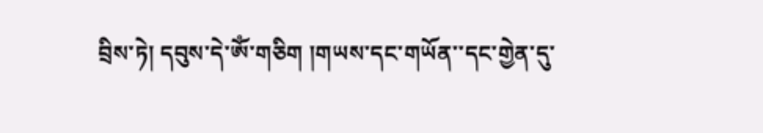བྲིས་ཏེ། དབུས་དེ་ཨོཾ་གཅིག །གཡས་དང་གཡོན་་དང་གྱེན་དུ་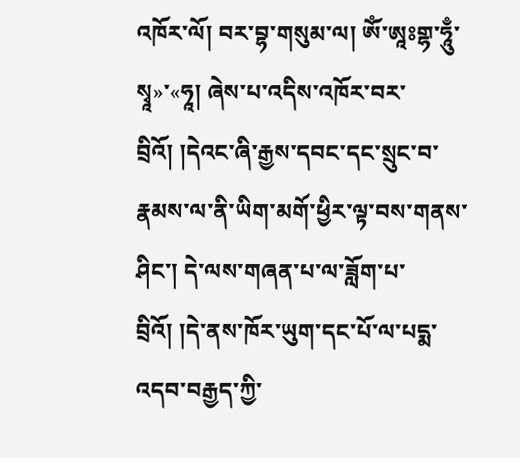འཁོར་ལོ། བར་བྷ་གསུམ་ལ། ཨོཾ་ཨཱཿགྷ་ཧཱུྃ་སྭཱ»་«ཧཱ། ཞེས་པ་འདིས་འཁོར་བར་བྲིའོ། །དེའང་ཞི་རྒྱས་དབང་དང་སྲུང་བ་རྣམས་ལ་ནི་ཡིག་མགོ་ཕྱིར་ལྟ་བས་གནས་ཤིང་། དེ་ལས་གཞན་པ་ལ་ཟློག་པ་བྲིའོ། །དེ་ནས་ཁོར་ཡུག་དང་པོ་ལ་པདྨ་འདབ་བརྒྱད་ཀྱི་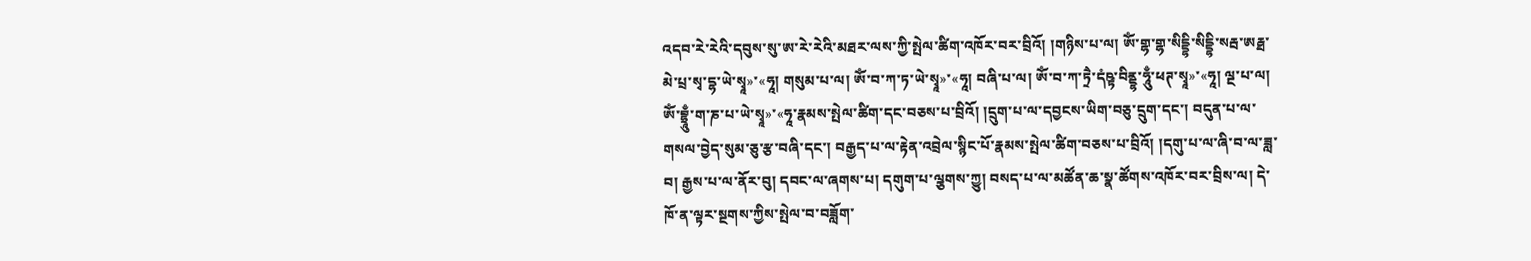འདབ་རེ་རེའི་དབུས་སུ་ཨ་རེ་རེའི་མཐར་ལས་ཀྱི་སྤེལ་ཚིག་འཁོར་བར་བྲིའོ། །གཉིས་པ་ལ། ཨོཾ་གྷ་གྷ་སིདྡྷི་སིདྡྷི་སརྦ་ཨརྠ་མེ་པྲ་སྭ་དྷ་ཡེ་སྭཱ»་«ཧཱ། གསུམ་པ་ལ། ཨོཾ་བ་ཀ་ཏ་ཡེ་སྭཱ»་«ཧཱ། བཞི་པ་ལ། ཨོཾ་བ་ཀ་ཏྲཻ་དཾཥྟ་བིནྡྷ་ཧཱུྃ་ཕཊ་སྭཱ»་«ཧཱ། ལྔ་པ་ལ། ཨོཾ་བྷྲཱུྃ་ག་ཎ་པ་ཡེ་སྭཱ»་«ཧཱ་རྣམས་སྤེལ་ཚིག་དང་བཅས་པ་བྲིའོ། །དྲུག་པ་ལ་དབྱངས་ཡིག་བཅུ་དྲུག་དང་། བདུན་པ་ལ་གསལ་བྱེད་སུམ་ཅུ་རྩ་བཞི་དང་། བརྒྱད་པ་ལ་རྟེན་འབྲེལ་སྙིང་པོ་རྣམས་སྤེལ་ཚིག་བཅས་པ་བྲིའོ། །དགུ་པ་ལ་ཞི་བ་ལ་ཟླ་བ། རྒྱས་པ་ལ་ནོར་བུ། དབང་ལ་ཞགས་པ། དགུག་པ་ལྕགས་ཀྱུ། བསད་པ་ལ་མཚོན་ཆ་སྣ་ཚོགས་འཁོར་བར་བྲིས་ལ། དེ་ཁོ་ན་ལྟར་སྔགས་ཀྱིས་སྤེལ་བ་བཟློག་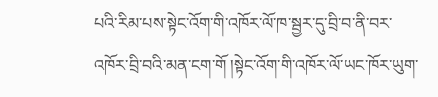པའི་རིམ་པས་སྟེང་འོག་གི་འཁོར་ལོ་ཁ་སྦྱར་དུ་བྲི་བ་ནི་བར་འཁོར་བྲི་བའི་མན་ངག་གོ །སྟེང་འོག་གི་འཁོར་ལོ་ཡང་ཁོར་ཡུག་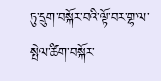ཏུ་དྲུག་བསྐོར་བའི་ལྟོ་བར་གྷ་ལ་སྤེལ་ཚིག་བསྐོར་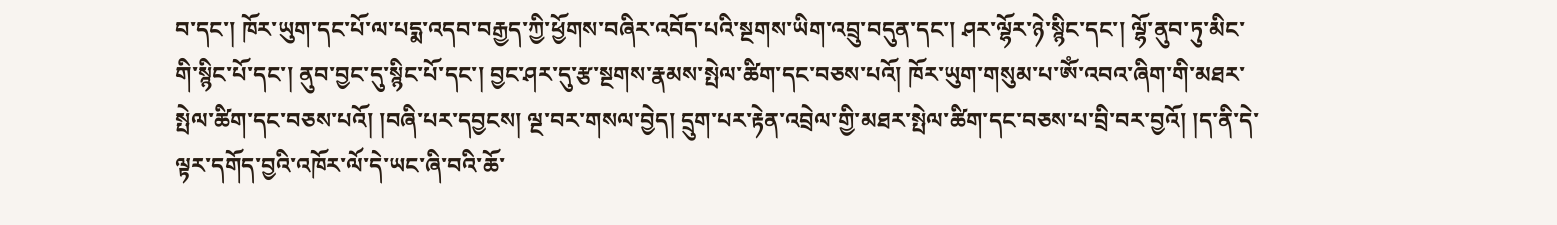བ་དང་། ཁོར་ཡུག་དང་པོ་ལ་པདྨ་འདབ་བརྒྱད་ཀྱི་ཕྱོགས་བཞིར་འབོད་པའི་སྔགས་ཡིག་འབྲུ་བདུན་དང་། ཤར་ལྷོར་ཉེ་སྙིང་དང་། ལྷོ་ནུབ་ཏུ་མིང་གི་སྙིང་པོ་དང་། ནུབ་བྱང་དུ་སྙིང་པོ་དང་། བྱང་ཤར་དུ་རྩ་སྔགས་རྣམས་སྤེལ་ཚིག་དང་བཅས་པའོ། ཁོར་ཡུག་གསུམ་པ་ཨོཾ་འབའ་ཞིག་གི་མཐར་སྤེལ་ཚིག་དང་བཅས་པའོ། །བཞི་པར་དབྱངས། ལྔ་བར་གསལ་བྱེད། དྲུག་པར་རྟེན་འབྲེལ་གྱི་མཐར་སྤེལ་ཚིག་དང་བཅས་པ་བྲི་བར་བྱའོ། །ད་ནི་དེ་ལྟར་དགོད་བྱའི་འཁོར་ལོ་དེ་ཡང་ཞི་བའི་ཆོ་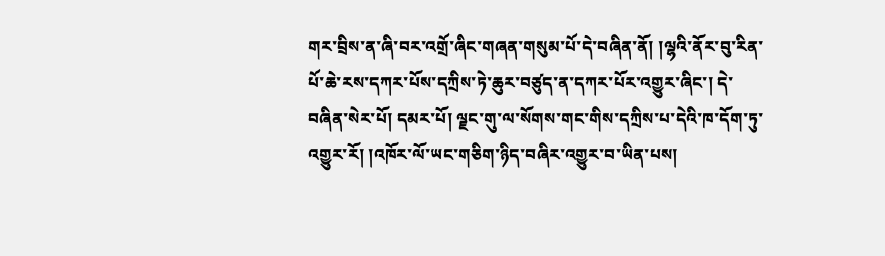གར་བྲིས་ན་ཞི་བར་འགྲོ་ཞིང་གཞན་གསུམ་པོ་དེ་བཞིན་ནོ། །ལྷའི་ནོར་བུ་རིན་པོ་ཆེ་རས་དཀར་པོས་དཀྲིས་ཏེ་ཆུར་བཙུད་ན་དཀར་པོར་འགྱུར་ཞིང་། དེ་བཞིན་སེར་པོ། དམར་པོ། ལྗང་གུ་ལ་སོགས་གང་གིས་དཀྲིས་པ་དེའི་ཁ་དོག་ཏུ་འགྱུར་རོ། །འཁོར་ལོ་ཡང་གཅིག་ཉིད་བཞིར་འགྱུར་བ་ཡིན་པས།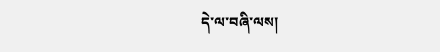དེ་ལ་བཞི་ལས།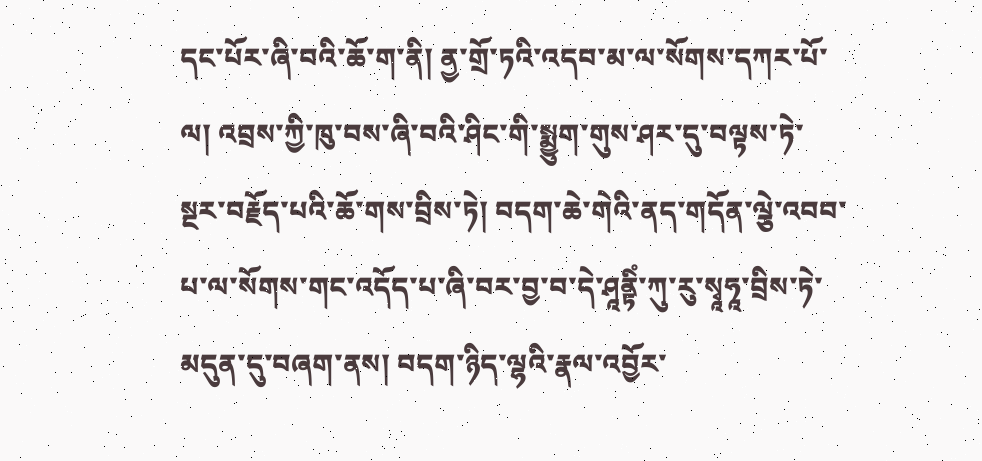དང་པོར་ཞི་བའི་ཆོ་ག་ནི། ནྱ་གྲོ་ཏའི་འདབ་མ་ལ་སོགས་དཀར་པོ་ལ། འབྲས་ཀྱི་ཁུ་བས་ཞི་བའི་ཤིང་གི་སྨྱུག་གུས་ཤར་དུ་བལྟས་ཏེ་སྔར་བརྗོད་པའི་ཆོ་གས་བྲིས་ཏེ། བདག་ཆེ་གེའི་ནད་གདོན་ལྕེ་འབབ་པ་ལ་སོགས་གང་འདོད་པ་ཞི་བར་བྱ་བ་དེ་ཤཱནྟིཾ་ཀུ་རུ་སྭཱཧཱ་བྲིས་ཏེ་མདུན་དུ་བཞག་ནས། བདག་ཉིད་ལྷའི་རྣལ་འབྱོར་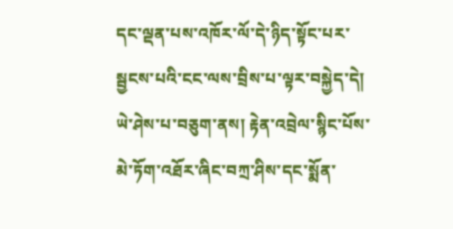དང་ལྡན་པས་འཁོར་ལོ་དེ་ཉིད་སྟོང་པར་སྦྱངས་པའི་ངང་ལས་བྲིས་པ་ལྟར་བསྐྱེད་དེ། ཡེ་ཤེས་པ་བཅུག་ནས། རྟེན་འབྲེལ་སྙིང་པོས་མེ་ཏོག་འཐོར་ཞིང་བཀྲ་ཤིས་དང་སྨོན་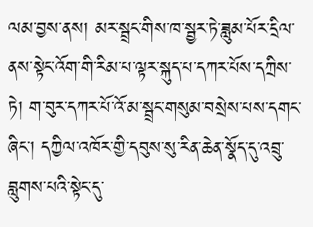ལམ་བྱས་ནས། མར་སྦྲང་གིས་ཁ་སྦྱར་ཏེ་ཟླུམ་པོར་དྲིལ་ནས་སྟེང་འོག་གི་རིམ་པ་ལྟར་སྐུད་པ་དཀར་པོས་དཀྲིས་ཏེ། ག་བུར་དཀར་པོ་འོ་མ་སྦྲང་གསུམ་བསྲེས་པས་དགང་ཞིང་། དཀྱིལ་འཁོར་གྱི་དབུས་སུ་རིན་ཆེན་སྣོད་དུ་འབྲུ་བླུགས་པའི་སྟེང་དུ་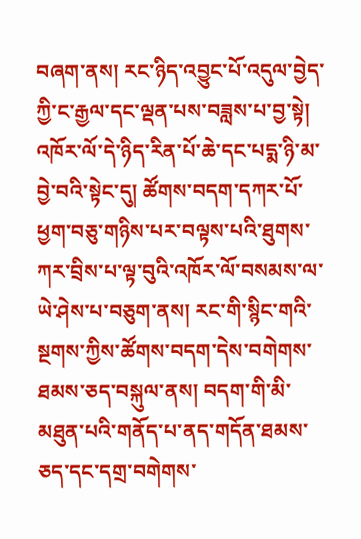བཞག་ནས། རང་ཉིད་འབྱུང་པོ་འདུལ་བྱེད་ཀྱི་ང་རྒྱལ་དང་ལྡན་པས་བཟླས་པ་བྱ་སྟེ། འཁོར་ལོ་དེ་ཉིད་རིན་པོ་ཆེ་དང་པདྨ་ཉི་མ་བྱེ་བའི་སྟེང་དུ། ཚོགས་བདག་དཀར་པོ་ཕྱག་བཅུ་གཉིས་པར་བལྟས་པའི་ཐུགས་ཀར་བྲིས་པ་ལྟ་བུའི་འཁོར་ལོ་བསམས་ལ་ཡེ་ཤེས་པ་བཅུག་ནས། རང་གི་སྙིང་གའི་སྔགས་ཀྱིས་ཚོགས་བདག་དེས་བགེགས་ཐམས་ཅད་བསྐུལ་ནས། བདག་གི་མི་མཐུན་པའི་གནོད་པ་ནད་གདོན་ཐམས་ཅད་དང་དགྲ་བགེགས་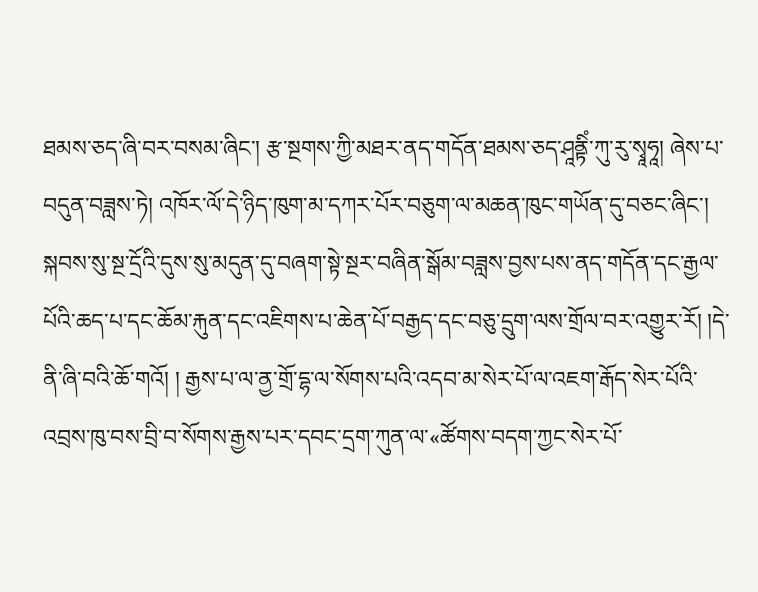ཐམས་ཅད་ཞི་བར་བསམ་ཞིང་། རྩ་སྔགས་ཀྱི་མཐར་ནད་གདོན་ཐམས་ཅད་ཤཱནྟིཾ་ཀུ་རུ་སྭཱཧཱ། ཞེས་པ་བདུན་བཟླས་ཏེ། འཁོར་ལོ་དེ་ཉིད་ཁུག་མ་དཀར་པོར་བཅུག་ལ་མཆན་ཁུང་གཡོན་དུ་བཅང་ཞིང་། སྐབས་སུ་སྔ་དྲོའི་དུས་སུ་མདུན་དུ་བཞག་སྟེ་སྔར་བཞིན་སྒོམ་བཟླས་བྱས་པས་ནད་གདོན་དང་རྒྱལ་པོའི་ཆད་པ་དང་ཆོམ་རྐུན་དང་འཇིགས་པ་ཆེན་པོ་བརྒྱད་དང་བཅུ་དྲུག་ལས་གྲོལ་བར་འགྱུར་རོ། །དེ་ནི་ཞི་བའི་ཆོ་གའོ། ། རྒྱས་པ་ལ་ནྱ་གྲོ་དྷ་ལ་སོགས་པའི་འདབ་མ་སེར་པོ་ལ་འཇག་རྒོད་སེར་པོའི་འབྲས་ཁུ་བས་བྲི་བ་སོགས་རྒྱས་པར་དབང་དྲག་ཀུན་ལ་«ཚོགས་བདག་ཀྱང་སེར་པོ་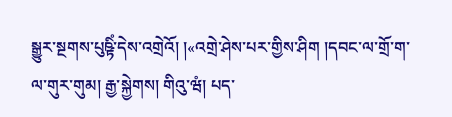སྒྱུར་སྔགས་པུཥྟིཾ་དེས་འགྲེའོ། །«འགྲེ་ཤེས་པར་གྱིས་ཤིག །དབང་ལ་གྲོ་ག་ལ་གུར་གུམ། རྒྱ་སྐྱེགས། གིའུ་ཝཾ། པད་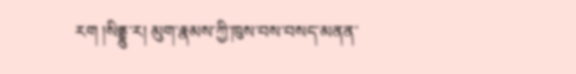རག །སིནྡྷུ་ར། མུག་རྣམས་ཀྱི་ཁུས་བས་བསད་མནན་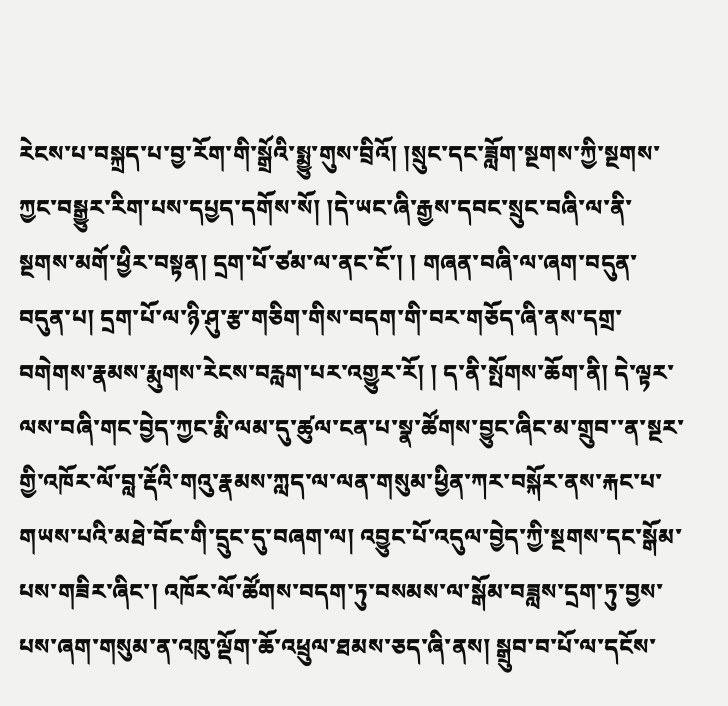རེངས་པ་བསྐྲད་པ་བྱ་རོག་གི་སྒྲོའི་སྨྱུ་གུས་བྲིའོ། །སྲུང་དང་ཟློག་སྔགས་ཀྱི་སྔགས་ཀྱང་བསྒྱུར་རིག་པས་དཔྱད་དགོས་སོ། །དེ་ཡང་ཞི་རྒྱས་དབང་སྲུང་བཞི་ལ་ནི་སྔགས་མགོ་ཕྱིར་བསྟན། དྲག་པོ་ཙམ་ལ་ནང་ངོ་། ། གཞན་བཞི་ལ་ཞག་བདུན་བདུན་པ། དྲག་པོ་ལ་ཉི་ཤུ་རྩ་གཅིག་གིས་བདག་གི་བར་གཅོད་ཞི་ནས་དགྲ་བགེགས་རྣམས་རྨུགས་རེངས་བརླག་པར་འགྱུར་རོ། ། ད་ནི་སྤོགས་ཆོག་ནི། དེ་ལྟར་ལས་བཞི་གང་བྱེད་ཀྱང་རྨི་ལམ་དུ་ཚུལ་ངན་པ་སྣ་ཚོགས་བྱུང་ཞིང་མ་གྲུབ་་ན་སྔར་གྱི་འཁོར་ལོ་བླ་རྡོའི་གའུ་རྣམས་ཀླད་ལ་ལན་གསུམ་ཕྱིན་ཀར་བསྐོར་ནས་རྐང་པ་གཡས་པའི་མཐེ་བོང་གི་དྲུང་དུ་བཞག་ལ། འབྱུང་པོ་འདུལ་བྱེད་ཀྱི་སྔགས་དང་སྒོམ་པས་གཟིར་ཞིང་། འཁོར་ལོ་ཚོགས་བདག་ཏུ་བསམས་ལ་སྒོམ་བཟླས་དྲག་ཏུ་བྱས་པས་ཞག་གསུམ་ན་འཁུ་ལྡོག་ཆོ་འཕྲུལ་ཐམས་ཅད་ཞི་ནས། སྒྲུབ་བ་པོ་ལ་དངོས་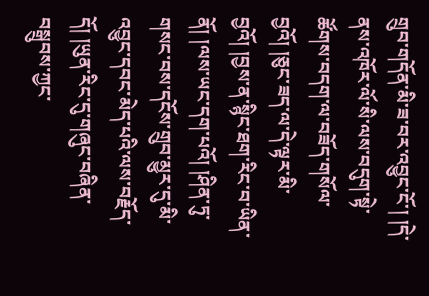གྲུབ་གདོན་མི་ཟ་བར་འབྱུང་ངོ་། །དེ་ནས་འཁོར་ལོ་སི་ལས་བདུག་སྟེ་ཚོགས་བདག་ལ་བཟོད་གསོལ་བྱའོ། །ཅུང་ཟད་ལ་དེ་ལྟར་མི་བྱའོ། །བྱས་ན་སྙིང་ཐག་རིང་བ་ཡིན་ ནོ། །ལས་ཡང་དག་པའོ། །ཤིན་ཏུ་གསང་བས་དངོས་གྲུབ་མྱུར་དུ་མི་འབྱུང་དབང་མེད་པའི་ལས་བརྗོད་དོ། །ཡུན་རིང་དུ་གཞུང་བཞིན་བསྒྲུབས་ཀྱང་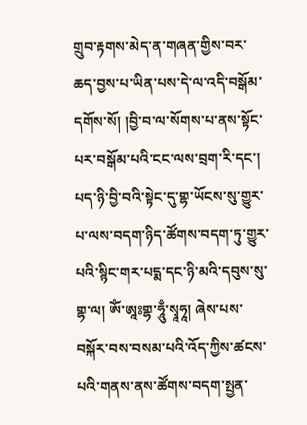གྲུབ་རྟགས་མེད་ན་གཞན་གྱིས་བར་ཆད་བྱས་པ་ཡིན་པས་དེ་ལ་འདི་བསྒོམ་དགོས་སོ། །བྱི་བ་ལ་སོགས་པ་ནས་སྟོང་པར་བསྒོམ་པའི་ངང་ལས་བྲག་རི་དང་། པད་ཉི་བྱི་བའི་སྟེང་དུ་གྷ་ཡོངས་སུ་གྱུར་པ་ལས་བདག་ཉིད་ཚོགས་བདག་ཏུ་གྱུར་པའི་སྙིང་གར་པདྨ་དང་ཉི་མའི་དབུས་སུ་གྷ་ལ། ཨོཾ་ཨཱཿགྷ་ཧཱུྃ་སྭཱཧཱ། ཞེས་པས་བསྐོར་བས་བསམ་པའི་འོད་ཀྱིས་ཚངས་པའི་གནས་ནས་ཚོགས་བདག་སྤྱན་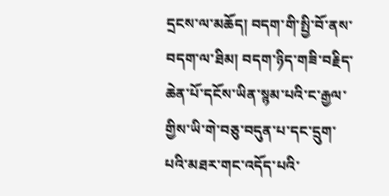དྲངས་ལ་མཆོད། བདག་གི་སྤྱི་བོ་ནས་བདག་ལ་ཐིམ། བདག་ཉིད་གཟི་བརྗིད་ཆེན་པོ་དངོས་ཡིན་སྙམ་པའི་ང་རྒྱལ་གྱིས་ཡི་གེ་བཅུ་བདུན་པ་དང་དྲུག་པའི་མཐར་གང་འདོད་པའི་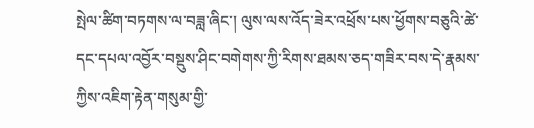སྤེལ་ཚིག་བཏགས་ལ་བཟླ་ཞིང་། ལུས་ལས་འོད་ཟེར་འཕྲོས་པས་ཕྱོགས་བཅུའི་ཚེ་དང་དཔལ་འབྱོར་བསྡུས་ཤིང་བགེགས་ཀྱི་རིགས་ཐམས་ཅད་གཟིར་བས་དེ་རྣམས་ཀྱིས་འཇིག་རྟེན་གསུམ་གྱི་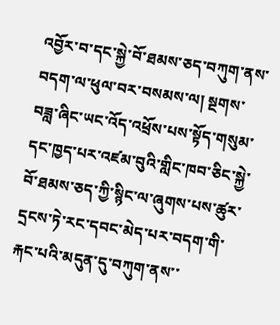འབྱོར་བ་དང་སྐྱེ་བོ་ཐམས་ཅད་བཀུག་ནས་བདག་ལ་ཕུལ་བར་བསམས་ལ། སྔགས་བཟླ་ཞིང་ཡང་འོད་འཕྲོས་པས་སྟོད་གསུམ་དང་ཁྱད་པར་འཛམ་བུའི་གླིང་ཁབ་ཅིང་སྐྱེ་བོ་ཐམས་ཅད་ཀྱི་སྙིང་ལ་ཞུགས་པས་ཚུར་དྲངས་ཏེ་རང་དབང་མེད་པར་བདག་གི་རྐང་པའི་མདུན་དུ་བཀུག་ནས་་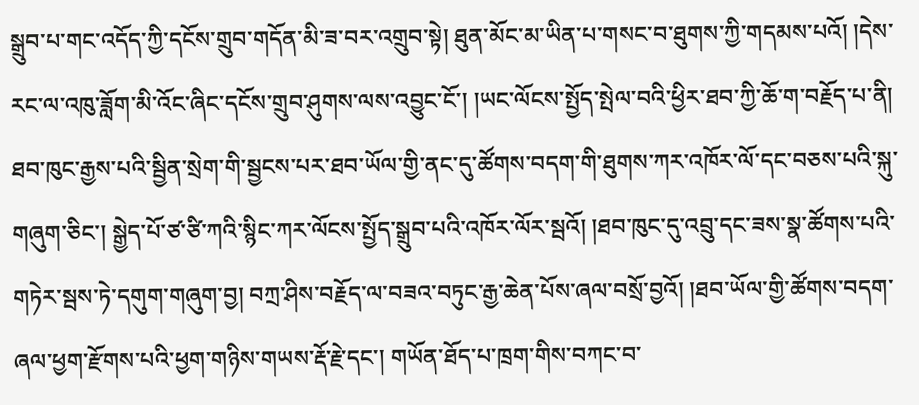སྒྲུབ་པ་གང་འདོད་ཀྱི་དངོས་གྲུབ་གདོན་མི་ཟ་བར་འགྲུབ་སྟེ། ཐུན་མོང་མ་ཡིན་པ་གསང་བ་ཐུགས་ཀྱི་གདམས་པའོ། །དེས་རང་ལ་འཁུ་ཟློག་མི་འོང་ཞིང་དངོས་གྲུབ་ཤུགས་ལས་འབྱུང་ངོ་། །ཡང་ལོངས་སྤྱོད་སྤེལ་བའི་ཕྱིར་ཐབ་ཀྱི་ཆོ་ག་བརྗོད་པ་ནི། ཐབ་ཁུང་རྒྱས་པའི་སྦྱིན་སྲེག་གི་སྦྱངས་པར་ཐབ་ཡོལ་གྱི་ནང་དུ་ཚོགས་བདག་གི་ཐུགས་ཀར་འཁོར་ལོ་དང་བཅས་པའི་སྐུ་གཞུག་ཅིང་། སྒྱེད་པོ་ཙ་ཙི་ཀའི་སྙིང་ཀར་ལོངས་སྤྱོད་སྒྲུབ་པའི་འཁོར་ལོར་སྦའོ། །ཐབ་ཁུང་དུ་འབྲུ་དང་ཟས་སྣ་ཚོགས་པའི་གཏེར་སྦས་ཏེ་དགུག་གཞུག་བྱ། བཀྲ་ཤིས་བརྗོད་ལ་བཟའ་བཏུང་རྒྱ་ཆེན་པོས་ཞལ་བསྲོ་བྱའོ། །ཐབ་ཡོལ་གྱི་ཚོགས་བདག་ཞལ་ཕྱག་རྫོགས་པའི་ཕྱག་གཉིས་གཡས་རྡོ་རྗེ་དང་། གཡོན་ཐོད་པ་ཁྲག་གིས་བཀང་བ་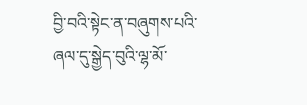བྱི་བའི་སྟེང་ན་བཞུགས་པའི་ཞལ་དུ་སྒྱེད་བུའི་ལྷ་མོ་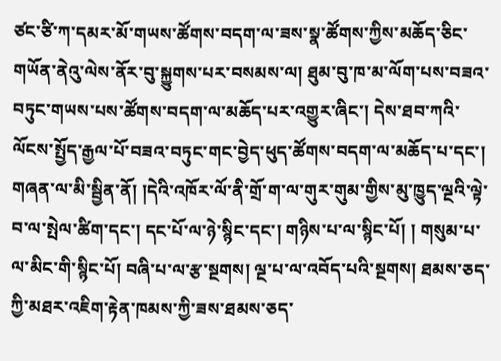ཙང་ཙི་ཀ་དམར་མོ་གཡས་ཚོགས་བདག་ལ་ཟས་སྣ་ཚོགས་ཀྱིས་མཆོད་ཅིང་གཡོན་ནེའུ་ལེས་ནོར་བུ་སྐྱུགས་པར་བསམས་ལ། ཐུམ་བུ་ཁ་མ་ལོག་པས་བཟའ་བཏུང་གཡས་པས་ཚོགས་བདག་ལ་མཆོད་པར་འགྱུར་ཞིང་། དེས་ཐབ་ཀའི་ལོངས་སྤྱོད་རྒྱལ་པོ་བཟའ་བཏུང་གང་བྱེད་ཕུད་ཚོགས་བདག་ལ་མཆོད་པ་དང་། གཞན་ལ་མི་སྦྱིན་ནོ། །དེའི་འཁོར་ལོ་ནི་གྲོ་ག་ལ་གུར་གུམ་གྱིས་མུ་ཁྱུད་ལྔའི་ལྟེ་བ་ལ་སྤེལ་ཚིག་དང་། དང་པོ་ལ་ཉེ་སྙིང་དང་། གཉིས་པ་ལ་སྙིང་པོ། ། གསུམ་པ་ལ་མིང་གི་སྙིང་པོ། བཞི་པ་ལ་རྩ་སྔགས། ལྔ་པ་ལ་འབོད་པའི་སྔགས། ཐམས་ཅད་ཀྱི་མཐར་འཇིག་རྟེན་ཁམས་ཀྱི་ཟས་ཐམས་ཅད་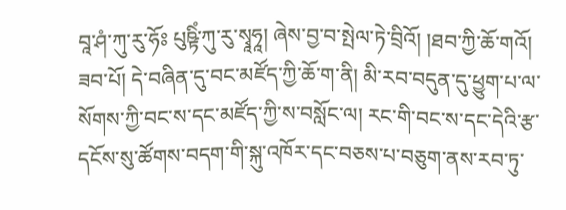བཱ་ཤཾ་ཀུ་རུ་ཧོཿ པུཥྟིཾ་ཀུ་རུ་སྭཱཧཱ། ཞེས་བྱ་བ་སྤེལ་ཏེ་བྲིའོ། །ཐབ་ཀྱི་ཆོ་གའོ། ཟབ་པོ། དེ་བཞིན་དུ་བང་མཛོད་ཀྱི་ཆོ་ག་ནི། མི་རབ་བདུན་དུ་ཕྱུག་པ་ལ་སོགས་ཀྱི་བང་ས་དང་མཛོད་ཀྱི་ས་བསློང་ལ། རང་གི་བང་ས་དང་དེའི་རྩ་དངོས་སུ་ཚོགས་བདག་གི་སྐུ་འཁོར་དང་བཅས་པ་བཅུག་ནས་རབ་ཏུ་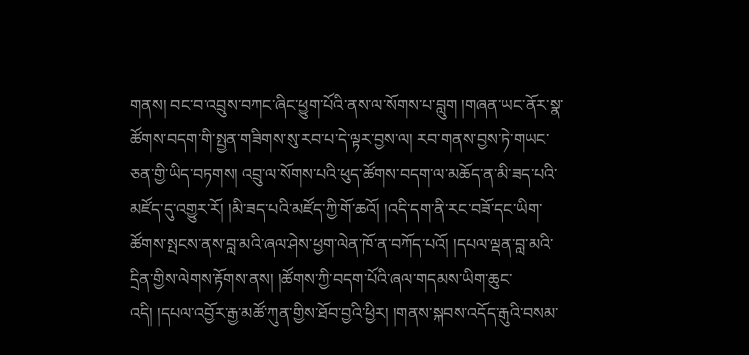གནས། བང་བ་འབྲུས་བཀང་ཞིང་ཕྱུག་པོའི་ནས་ལ་སོགས་པ་བླུག །གཞན་ཡང་ནོར་སྣ་ཚོགས་བདག་གི་སྤྱན་གཟིགས་སུ་རབ་པ་དེ་ལྟར་བྱས་ལ། རབ་གནས་བྱས་ཏེ་གཡང་ཅན་གྱི་ཡིད་བཏགས། འབྲུ་ལ་སོགས་པའི་ཕུད་ཚོགས་བདག་ལ་མཆོད་ན་མི་ཟད་པའི་མཛོད་དུ་འགྱུར་རོ། །མི་ཟད་པའི་མཛོད་ཀྱི་གོ་ཆའོ། །འདི་དག་ནི་རང་བཟོ་དང་ཡིག་ཚོགས་སྤངས་ནས་བླ་མའི་ཞལ་ཤེས་ཕྱག་ལེན་ཁོ་ན་བཀོད་པའོ། །དཔལ་ལྡན་བླ་མའི་དྲིན་གྱིས་ལེགས་རྟོགས་ནས། །ཚོགས་ཀྱི་བདག་པོའི་ཞལ་གདམས་ཡིག་ཆུང་འདི། །དཔལ་འབྱོར་རྒྱ་མཚོ་ཀུན་གྱིས་ཐོབ་བྱའི་ཕྱིར། །གནས་སྐབས་འདོད་རྒུའི་བསམ་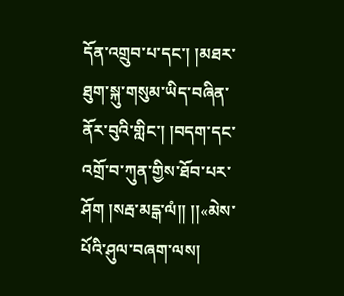དོན་འགྲུབ་པ་དང་། །མཐར་ཐུག་སྐུ་གསུམ་ཡིད་བཞིན་ནོར་བུའི་གླིང་། །བདག་དང་འགྲོ་བ་ཀུན་གྱིས་ཐོབ་པར་ཤོག །སརྦ་མདྒ་ལཾ།། །།«མེས་པོའི་ཤུལ་བཞག་ལས།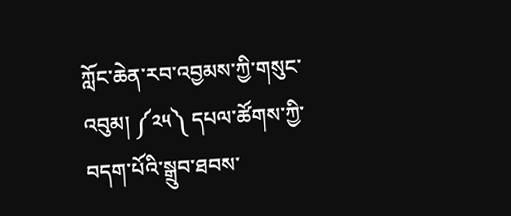ཀློང་ཆེན་རབ་འབྱམས་ཀྱི་གསུང་འབུམ། ༼༢༥༽ དཔལ་ཚོགས་ཀྱི་བདག་པོའི་སྒྲུབ་ཐབས་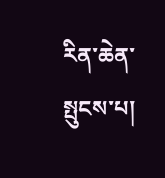རིན་ཆེན་སྤུངས་པ།